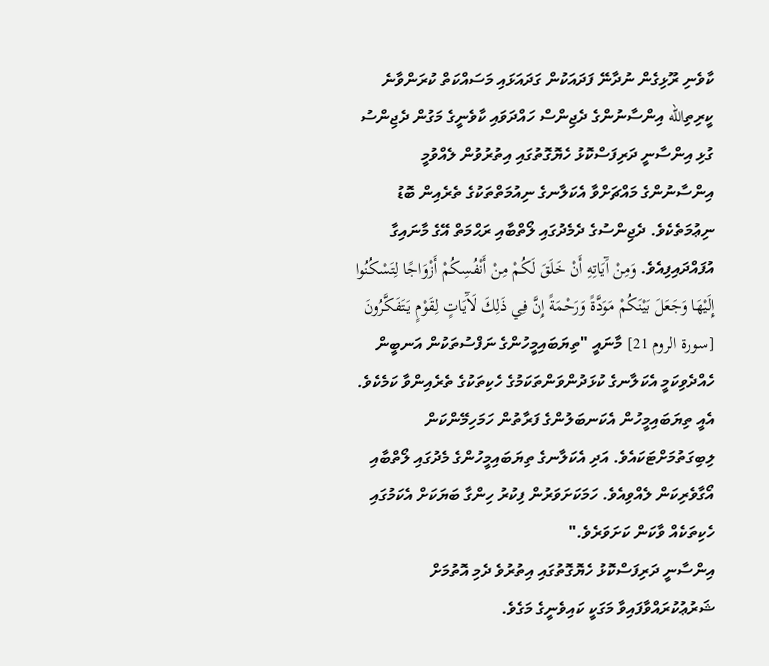ކާވެނި ރޫޅިގެން ނުދާނޭ ފަދައަކުން ގަދައަޅައި މަސައްކަތް ކުރަންވާނެ
ކީރިތިالله އިންސާނުންގެ ދެޖިންސް ހައްދަވައި ކާވެނީގެ މަގުން ދެޖިންސު ގުޅި އިންސާނީ ދަރިފަސްކޮޅު ހެޔޮގޮތުގައި އިތުރުވުން ލެއްވުމީ އިންސާނުންގެ މައްޗަށްވާ އެކަލާނގެ ނިއުމަތްތަކުގެ ތެރެއިން ބޮޑު ނިޢުމަތެކެވެ. ދެޖިންސުގެ ދެމެދުގައި ލޯތްބާއި ރަޙްމަތް އޭގެ މާނައިގާ އުފައްދައިފިއެވެ. وَمِنْ آَيَاتِهِ أَنْ خَلَقَ لَكُمْ مِنْ أَنْفُسِكُمْ أَزْوَاجًا لِتَسْكُنُوا إِلَيْهَا وَجَعَلَ بَيْنَكُمْ مَوَدَّةً وَرَحْمَةً إِنَّ فِي ذَلِكَ لَآَيَاتٍ لِقَوْمٍ يَتَفَكَّرُونَ [سورة الروم 21] މާނައީ "ތިޔަބައިމީހުންގެ ނަފްސުތަކުން އަނބީން ހެއްދެވިކަމީ އެކަލާނގެ ކުޅަދުންވަންތަކަމުގެ ހެކިތަކުގެ ތެރެއިންވާ ކަމެކެވެ. އެއީ ތިޔަބައިމީހުން އެކަނބަލުންގެ ފަރާތުން ހަމަހިމޭންކަން ލިބިގަތުމަށްޓަކައެވެ. އަދި އެކަލާނގެ ތިޔަބައިމީހުންގެ މެދުގައި ލޯތްބާއި އޯގާވެރިކަން ލެއްވިއެވެ. ހަމަކަށަވަރުން ފިކުރު ހިންގާ ބަޔަކަށް އެކަމުގައި ހެކިތަކެއް ވާކަން ކަށަވަރެވެ."
އިންސާނީ ދަރިފަސްކޮޅު ހެޔޮގޮތުގައި އިތުރުވެ ދެމި އޮތުމަށް ޝަރުޢުކުރައްވާފައިވާ މަގަކީ ކައިވެނީގެ މަގެވެ.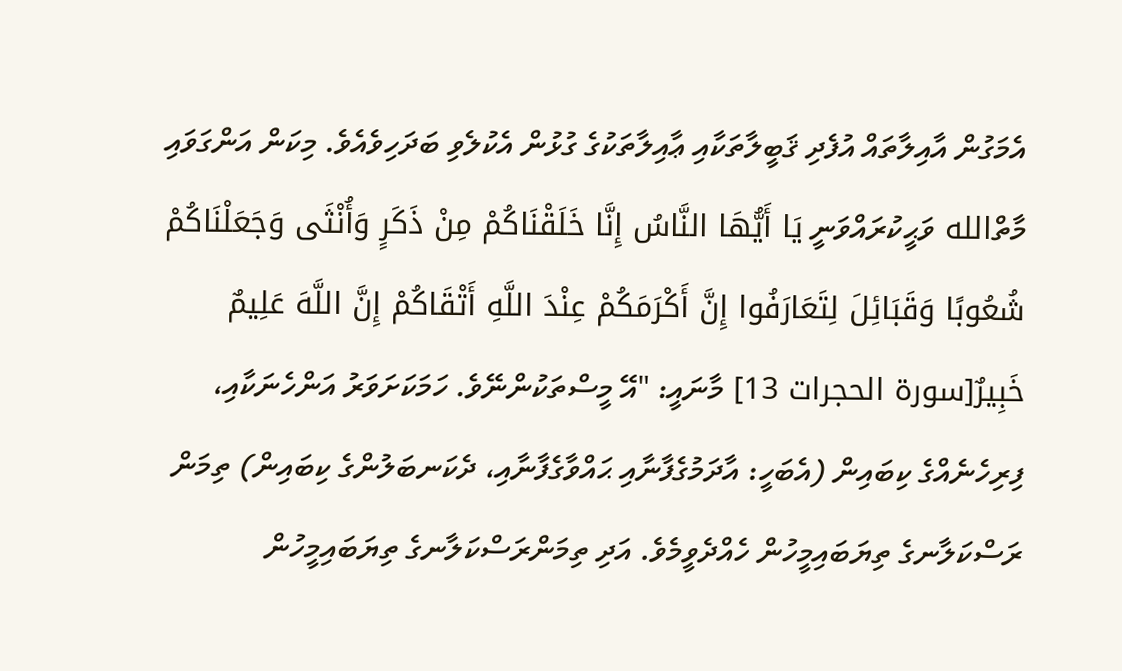އެމަގުން އާއިލާތައް އުފެދި ޤަބީލާތަކާއި ޢާއިލާތަކުގެ ގުޅުން އެކުލެވި ބަދަހިވެއެވެ. މިކަން އަންގަވައި މާތްالله ވަޙީކުރައްވަނީ يَا أَيُّهَا النَّاسُ إِنَّا خَلَقْنَاكُمْ مِنْ ذَكَرٍ وَأُنْثَى وَجَعَلْنَاكُمْ شُعُوبًا وَقَبَائِلَ لِتَعَارَفُوا إِنَّ أَكْرَمَكُمْ عِنْدَ اللَّهِ أَتْقَاكُمْ إِنَّ اللَّهَ عَلِيمٌ خَبِيرٌ[سورة الحجرات 13] މާނައީ: "އޭ މީސްތަކުންނޭވެ. ހަމަކަށަވަރު އަންހެނަކާއި، ފިރިހެނެއްގެ ކިބައިން (އެބަހީ: އާދަމުގެފާނާއި ޙައްވާގެފާނާއި، ދެކަނބަލުންގެ ކިބައިން) ތިމަން ރަސްކަލާނގެ ތިޔަބައިމީހުން ހެއްދެވީމެވެ. އަދި ތިމަންރަސްކަލާނގެ ތިޔަބައިމީހުން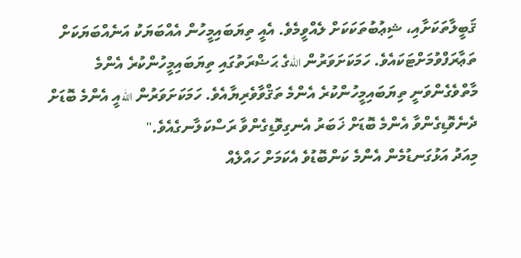ޤަބީލާތަކަށާއި، ޝިޢުބުތަކަކަށް ލެއްވީމެވެ. އެއީ ތިޔަބައިމީހުން އެއްބަޔަކު އަނެއްބަޔަކަށް ތަޢާރަފްވުމަށްޓަކައެވެ. ހަމަކަށަވަރުން اللهގެ ޙަޟްރަތުގައި ތިޔަބައިމީހުންކުރެ އެންމެ މާތްވެގެންވަނީ ތިޔަބައިމީހުންކުރެ އެންމެ ތަޤްވާވެރިޔާއެވެ. ހަމަކަށަވަރުން اللهއީ އެންމެ ބޮޑަށް ދެނެވޮޑިގެންވާ އެންމެ ބޮޑަށް ޚަބަރު އެނގިވޮޑިގެންވާ ރަސްކަލާނގެއެވެ."
މިއަދު އަޅުގަނޑުމެން އެންމެ ކަންބޮޑުވެ އެކަމަށް ހައްލެއް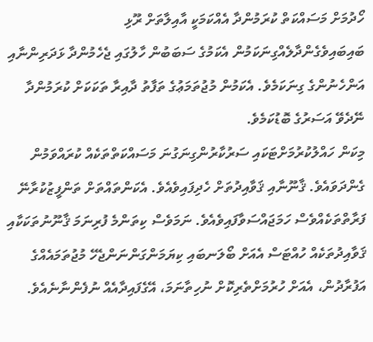ހޯދުމަށް މަސައްކަތް ކުރަމުންދާ އެއްކަމަކީ އާއިލާތަށް ރޫޅި ބައިބައިވެގެންދާލެއްގިނަކަމުން އެކަމުގެ ސަބަބުން ހާލުގައި ޖެހެމުންދާ ޅަދަރިންނާއި އަންހެނުންގެ ގިނަކަމެވެ. އެކަމުން މުޖުތަމަޢުގެ ތަފާތު ދާއިރާ ތަކަކަށް ކުރަމުންދާ ނޭދެވޭ އަސަރުގެ ބޮޑުކަމެވެ.
މިކަން ހައްލުކުރުމަށްޓަކައި ސަރުކާރުންގިނަގުނަ މަސައްކަތްތަކެއް ކުރައްވަމުން ގެންދަވައެވެ. ޤާނޫނާއި ޤަވާއިދުތަށް ހެދިފައިވެއެވެ. އެކަންތައްތަށް ތަންފީޒުކުރާނޭ ފަރާތްތަކެއްވެސް ހަމަޖައްސަވާފައިވެއެވެ. ނަމަވެސް ކިތަންމެ ފުރިނަމަ ޤާނޫނުތަކަކާއި ޤަވާއިދުތަކެއް ހުއްޓަސް އެއަށް ބޯލަނބައި ކިޔަމަންގަންނަންޖެހޭ މުޖުތަމައެއްގެ އަފުރާދުން، އެއަށް ހުރުމަށްތެރިކޮށް ނުހިތާނަމަ، އޭގެފައިދާއެއް ނުފެންނާނެއެވެ.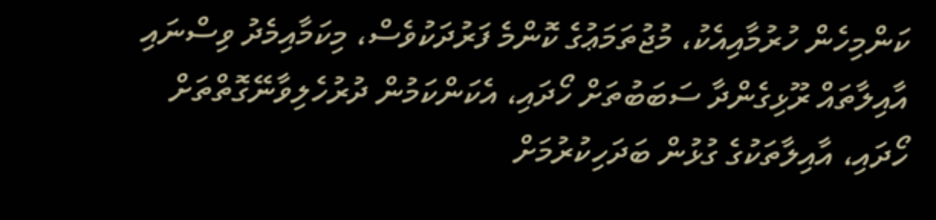ކަންމިހެން ހުރުމާއިއެކު، މުޖުތަމަޢުގެ ކޮންމެ ފަރުދަކުވެސް، މިކަމާއިމެދު ވިސްނައި އާއިލާތައް ރޫޅިގެންދާ ސަބަބުތަށް ހޯދައި، އެކަންކަމުން ދުރުހެލިވާނޭގޮތްތަށް ހޯދައި، އާއިލާތަކުގެ ގުޅުން ބަދަހިކުރުމަށް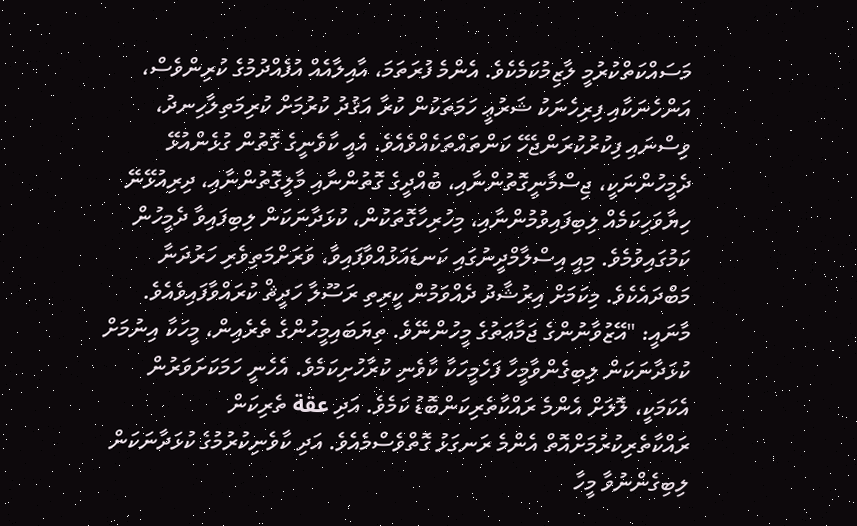މަސައްކަތްކުރުމީ ލާޒިމުކަމެކެވެ. އެންމެ ފުރަތަމަ، އާއިލާއެއް އުފެއްދުމުގެ ކުރިންވެސް، އަންހެނަކާއި ފިރިހެނަކު ޝަރުޢީ ހަމަތަކުން ކުރާ އަޤުދު ކުރުމަށް ކުރިމަތިލާހިނދު، ވިސްނައި ފިކުރުކުރަންޖެހޭ ކަންތައްތަކެއްވެއެވެ. އެއީ ކާވެނީގެ ގޮތުން ގުޅެންއުޅޭ ދެމީހުންނަކީ، ޖިސްމާނީގޮތުންނާއި، ބުއްދީގެ ގޮތުންނާއި މާލީގޮތުންނާއި، ދިރިއުޅޭނޭ ހިޔާވަހިކަމެއް ލިބިފައިވުމުންނާއި، މިހުރިހާގޮތަކުން، ކުޅަދާނަކަން ލިބިފައިވާ ދެމީހުން ކަމުގައިވުމެވެ. މިއީ އިސްލާމްދީނުގައި ކަނޑައަޅުއްވާފައިވާ، ވަރަށްމަތިވެރި ހަރުދަނާ މަބްދައެކެވެ. މިކަމަށް އިރުޝާދު ދެއްވަމުން ކީރިތި ރަސޫލާ ހަދީޘް ކުރައްވާފައިވެއެވެ. މާނައީ: "އޭޒުވާނުންގެ ޖަމާޢަތުގެ މީހުންނޭވެ. ތިޔަބައިމީހުންގެ ތެރެއިން، މީހަކާ އިނުމަށް ކުޅަދާނަކަން ލިބިގެންވާމީހާ ފަހެމީހަކާ ކާވެނި ކުރާހުށިކަމެވެ. އެހެނީ ހަމަކަށަވަރުން އެކަމަކީ، ލޮލަށް އެންމެ ރައްކާތެރިކަންބޮޑު ކަމެވެ. އަދި عقة ތެރިކަން ރައްކާތެރިކުރުމަށްއޮތް އެންމެ ރަނގަޅު ގޮތްވެސްމެއެވެ. އަދި ކާވެނިކުރުމުގެ ކުޅަދާނަކަން ލިބިގެންނުވާ މީހާ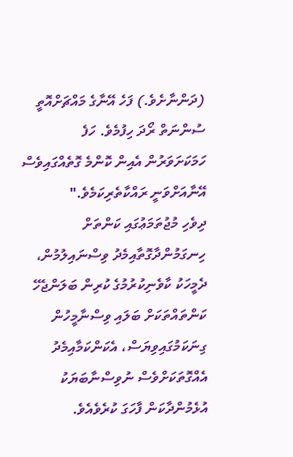(ދަންނާށެވެ.) ފަހެ އޭނާގެ މައްޗަށްއޮތީ ސުންނަތް ރޯދަ ހިފުމެވެ. ހަފެ ހަމަކަށަވަރުން އެއިން ކޮންމެ ގޮތެއްގައިވެސް އޭނާއަށްވަނީ ރައްކާތެރިކަމެވެ."
ދިވެހި މުޖުތަމަޢުގައި ކަންތަށް ހިނގަމުންދާގޮތާއިމެދު ވިސްނައިލުމުން، ދެމީހަކު ކާވެނިކުރުމުގެ ކުރިން ބަލަންޖެހޭ ކަންތައްތަކަށް ބަލައި ވިސްނާމީހުން ގިނަކަމުގައިވިޔަސް، އެކަންކަމާއިމެދު އެއްގޮތަކަށްވެސް ނުވިސްނާބަޔަކު އުޅެމުންދާކަން ފާހަގަ ކުރެވެއެވެ.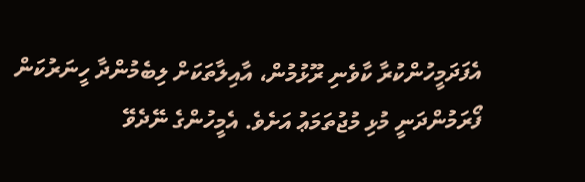އެފަދަމީހުންކުރާ ކާވެނި ރޫޅުމުން، އާއިލާތަކަށް ލިބެމުންދާ ހީނަރުކަން ފޯރަމުންދަނީ މުޅި މުޖުތަމަޢު އަށެވެ. އެމީހުންގެ ނޭދެވޭ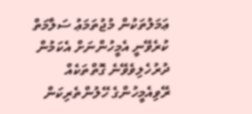ޢަމަލުތަކުން މުޖުތަމަޢު ސަލާމަތް ކުރެވޭނީ އެމީހުންނަށް އެކަމުން ދުރުހެލިވެވޭނެ ގޮތްތަކެއް ރޭވިއެމީހުންގެ ހޭލުންތެރިކަން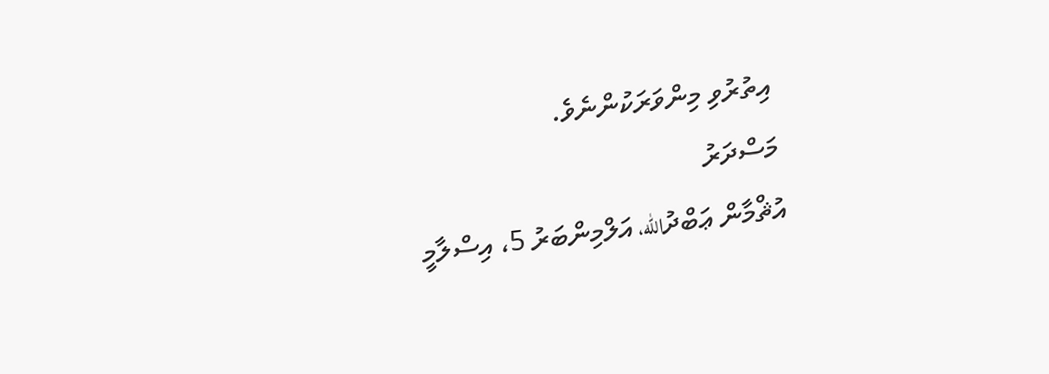އިތުރުވި މިންވަރަކުންނެވެ.
މަސްދަރު
އުޘްމާން ޢަބްދުالله، އަލްމިންބަރު 5، އިސްލާމީ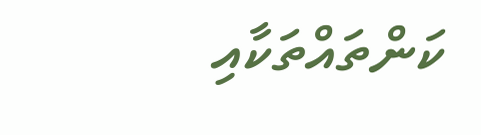ކަންތައްތަކާއި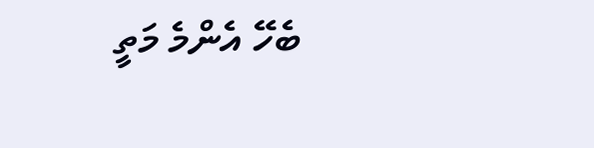ބެހޭ އެންމެ މަތީ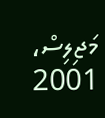މަޖިލިސް، 2001